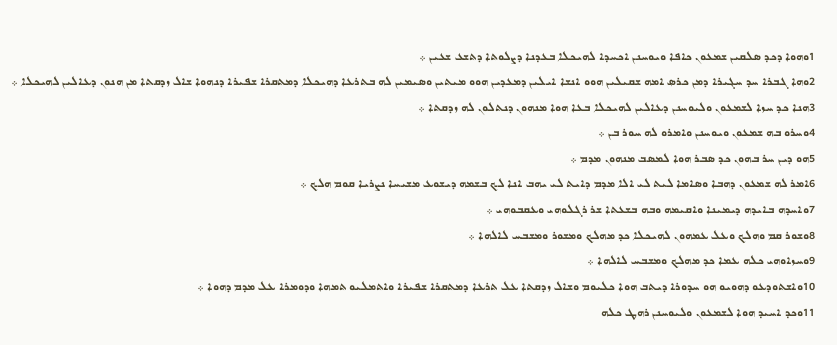1ܘܗܘܐ ܕܟܕ ܤܠܩܝܢ ܫܡܥܘܢ ܟܐܦܐ ܘܝܘܚܢܢ ܐܟܚܕܐ ܠܗܝܟܠܐ ܒܥܕܢܐ ܕܨܠܘܬܐ ܕܬܫܥ ܫܥܝܢ ܀
2ܘܗܐ ܓܒܪܐ ܚܕ ܚܓܝܪܐ ܕܡܢ ܟܪܤ ܐܡܗ ܫܩܝܠܝܢ ܗܘܘ ܐܢܫܐ ܐܝܠܝܢ ܕܡܥܕܝܢ ܗܘܘ ܡܝܬܝܢ ܘܤܝܡܝܢ ܠܗ ܒܬܪܥܐ ܕܗܝܟܠܐ ܕܡܬܩܪܐ ܫܦܝܪܐ ܕܢܗܘܐ ܫܐܠ ܙܕܩܬܐ ܡܢ ܗܢܘܢ ܕܥܐܠܝܢ ܠܗܝܟܠܐ ܀
3ܗܢܐ ܟܕ ܚܙܐ ܠܫܡܥܘܢ ܘܠܝܘܚܢܢ ܕܥܐܠܝܢ ܠܗܝܟܠܐ ܒܥܐ ܗܘܐ ܡܢܗܘܢ ܕܢܬܠܘܢ ܠܗ ܙܕܩܬܐ ܀
4ܘܚܪܘ ܒܗ ܫܡܥܘܢ ܘܝܘܚܢܢ ܘܐܡܪܘ ܠܗ ܚܘܪ ܒܢ ܀
5ܗܘ ܕܝܢ ܚܪ ܒܗܘܢ ܟܕ ܤܒܪ ܗܘܐ ܠܡܤܒ ܡܢܗܘܢ ܡܕܡ ܀
6ܐܡܪ ܠܗ ܫܡܥܘܢ ܕܗܒܐ ܘܤܐܡܐ ܠܝܬ ܠܝ ܐܠܐ ܡܕܡ ܕܐܝܬ ܠܝ ܝܗܒ ܐܢܐ ܠܟ ܒܫܡܗ ܕܝܫܘܥ ܡܫܝܚܐ ܢܨܪܝܐ ܩܘܡ ܗܠܟ ܀
7ܘܐܚܕܗ ܒܐܝܕܗ ܕܝܡܝܢܐ ܘܐܩܝܡܗ ܘܒܗ ܒܫܥܬܐ ܫܪ ܪܓܠܘܗܝ ܘܥܩܒܘܗܝ ܀
8ܘܫܘܪ ܩܡ ܘܗܠܟ ܘܥܠ ܥܡܗܘܢ ܠܗܝܟܠܐ ܟܕ ܡܗܠܟ ܘܡܫܘܪ ܘܡܫܒܚ ܠܐܠܗܐ ܀
9ܘܚܙܐܘܗܝ ܟܠܗ ܥܡܐ ܟܕ ܡܗܠܟ ܘܡܫܒܚ ܠܐܠܗܐ ܀
10ܘܐܫܬܘܕܥܘ ܕܗܘܝܘ ܗܘ ܚܕܘܪܐ ܕܝܬܒ ܗܘܐ ܟܠܝܘܡ ܘܫܐܠ ܙܕܩܬܐ ܥܠ ܬܪܥܐ ܕܡܬܩܪܐ ܫܦܝܪܐ ܘܐܬܡܠܝܘ ܬܡܗܐ ܘܕܘܡܪܐ ܥܠ ܡܕܡ ܕܗܘܐ ܀
11ܘܟܕ ܐܚܝܕ ܗܘܐ ܠܫܡܥܘܢ ܘܠܝܘܚܢܢ ܪܗܛ ܟܠܗ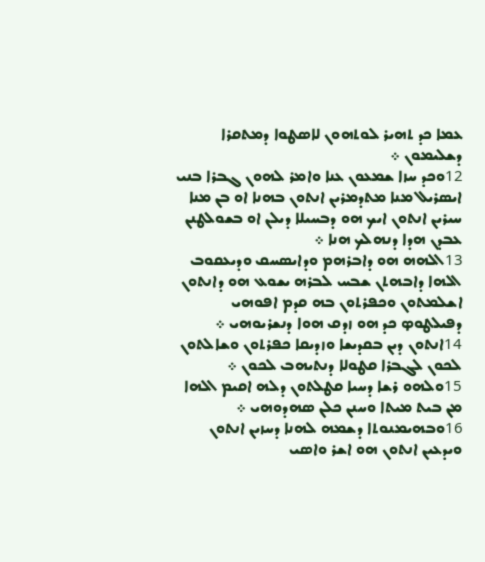ܥܡܐ ܟܕ ܬܗܝܪ ܠܘܬܗܘܢ ܠܐܤܛܘܐ ܕܡܬܩܪܐ ܕܫܠܝܡܘܢ ܀
12ܘܟܕ ܚܙܐ ܫܡܥܘܢ ܥܢܐ ܘܐܡܪ ܠܗܘܢ ܓܒܪܐ ܒܢܝ ܐܝܤܪܝܠ ܡܢܐ ܡܬܕܡܪܝܢ ܐܢܬܘܢ ܒܗܢܐ ܐܘ ܒܢ ܡܢܐ ܚܝܪܝܢ ܐܢܬܘܢ ܐܝܟ ܗܘ ܕܒܚܝܠܐ ܕܝܠܢ ܐܘ ܒܫܘܠܛܢܢ ܥܒܕܢ ܗܕܐ ܕܢܗܠܟ ܗܢܐ ܀
13ܐܠܗܗ ܗܘ ܕܐܒܪܗܡ ܘܕܐܝܤܚܩ ܘܕܝܥܩܘܒ ܐܠܗܐ ܕܐܒܗܬܢ ܫܒܚ ܠܒܪܗ ܝܫܘܥ ܗܘ ܕܐܢܬܘܢ ܐܫܠܡܬܘܢ ܘܟܦܪܬܘܢ ܒܗ ܩܕܡ ܐܦܘܗܝ ܕܦܝܠܛܘܤ ܟܕ ܗܘ ܙܕܩ ܗܘܐ ܕܢܫܪܝܘܗܝ ܀
14ܐܢܬܘܢ ܕܝܢ ܒܩܕܝܫܐ ܘܙܕܝܩܐ ܟܦܪܬܘܢ ܘܫܐܠܬܘܢ ܠܟܘܢ ܠܓܒܪܐ ܩܛܘܠܐ ܕܢܬܝܗܒ ܠܟܘܢ ܀
15ܘܠܗܘ ܪܫܐ ܕܚܝܐ ܩܛܠܬܘܢ ܕܠܗ ܐܩܝܡ ܐܠܗܐ ܡܢ ܒܝܬ ܡܝܬܐ ܘܚܢܢ ܟܠܢ ܤܗܕܘܗܝ ܀
16ܘܒܗܝܡܢܘܬܐ ܕܫܡܗ ܠܗܢܐ ܕܚܙܝܢ ܐܢܬܘܢ ܘܝܕܥܝܢ ܐܢܬܘܢ ܗܘ ܐܫܪ ܘܐܤܝ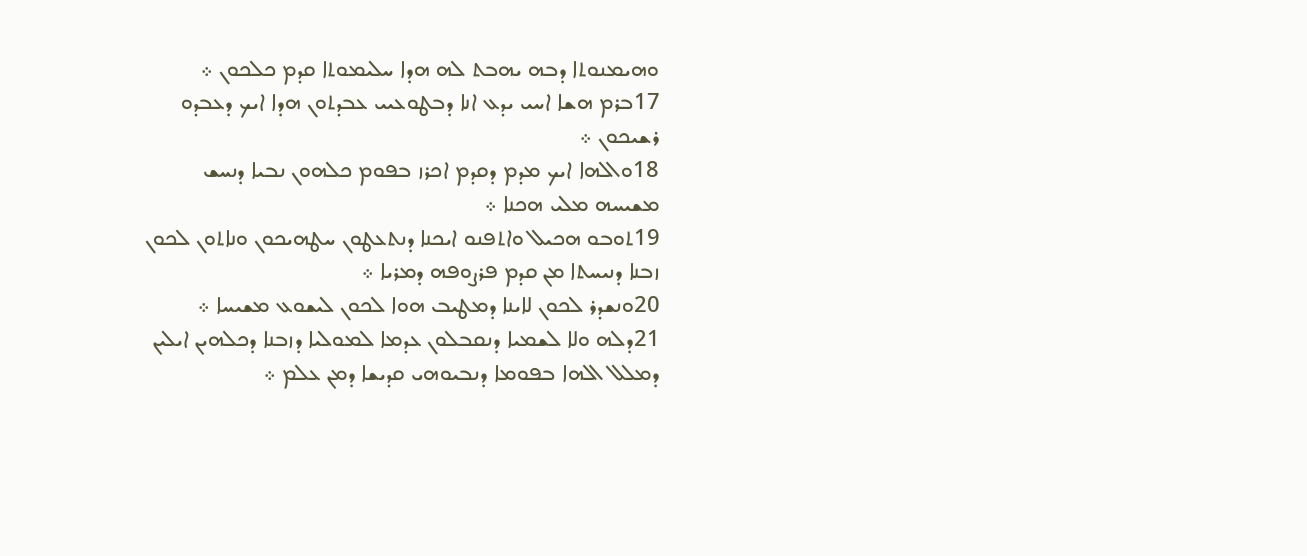ܘܗܝܡܢܘܬܐ ܕܒܗ ܝܗܒܬ ܠܗ ܗܕܐ ܚܠܝܡܘܬܐ ܩܕܡ ܟܠܟܘܢ ܀
17ܒܪܡ ܗܫܐ ܐܚܝ ܝܕܥ ܐܢܐ ܕܒܛܘܥܝܝ ܥܒܕܬܘܢ ܗܕܐ ܐܝܟ ܕܥܒܕܘ ܪܫܝܟܘܢ ܀
18ܘܐܠܗܐ ܐܝܟ ܡܕܡ ܕܩܕܡ ܐܟܪܙ ܒܦܘܡ ܟܠܗܘܢ ܢܒܝܐ ܕܢܚܫ ܡܫܝܚܗ ܡܠܝ ܗܟܢܐ ܀
19ܬܘܒܘ ܗܟܝܠ ܘܐܬܦܢܘ ܐܝܟܢܐ ܕܢܬܥܛܘܢ ܚܛܗܝܟܘܢ ܘܢܐܬܘܢ ܠܟܘܢ ܙܒܢܐ ܕܢܝܚܬܐ ܡܢ ܩܕܡ ܦܪܨܘܦܗ ܕܡܪܝܐ ܀
20ܘܢܫܕܪ ܠܟܘܢ ܠܐܝܢܐ ܕܡܛܝܒ ܗܘܐ ܠܟܘܢ ܠܝܫܘܥ ܡܫܝܚܐ ܀
21ܕܠܗ ܘܠܐ ܠܫܡܝܐ ܕܢܩܒܠܘܢ ܥܕܡܐ ܠܡܘܠܝܐ ܕܙܒܢܐ ܕܟܠܗܝܢ ܐܝܠܝܢ ܕܡܠܠ ܐܠܗܐ ܒܦܘܡܐ ܕܢܒܝܘܗܝ ܩܕܝܫܐ ܕܡܢ ܥܠܡ ܀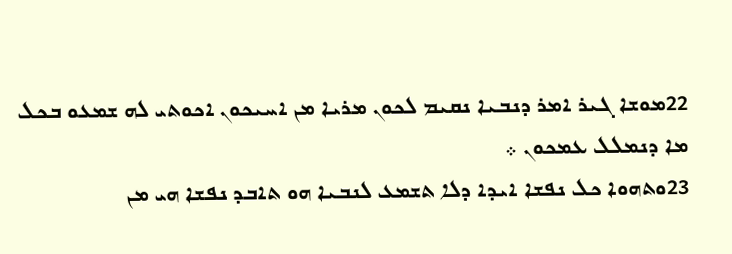22ܡܘܫܐ ܓܝܪ ܐܡܪ ܕܢܒܝܐ ܢܩܝܡ ܠܟܘܢ ܡܪܝܐ ܡܢ ܐܚܝܟܘܢ ܐܟܘܬܝ ܠܗ ܫܡܥܘ ܒܟܠ ܡܐ ܕܢܡܠܠ ܥܡܟܘܢ ܀
23ܘܬܗܘܐ ܟܠ ܢܦܫܐ ܐܝܕܐ ܕܠܐ ܬܫܡܥ ܠܢܒܝܐ ܗܘ ܬܐܒܕ ܢܦܫܐ ܗܝ ܡܢ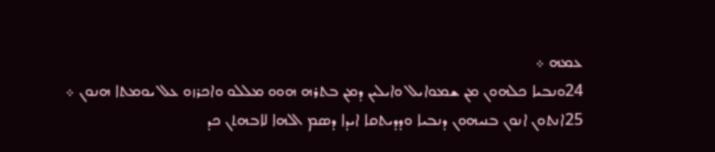ܥܡܗ ܀
24ܘܢܒܝܐ ܟܠܗܘܢ ܡܢ ܫܡܘܐܝܠ ܘܐܝܠܝܢ ܕܡܢ ܒܬܪܗ ܗܘܘ ܡܠܠܘ ܘܐܟܪܙܘ ܥܠ ܝܘܡܬܐ ܗܢܘܢ ܀
25ܐܢܬܘܢ ܐܢܘܢ ܒܢܝܗܘܢ ܕܢܒܝܐ ܘܕܕܝܬܩܐ ܐܝܕܐ ܕܤܡ ܐܠܗܐ ܠܐܒܗܬܢ ܟܕ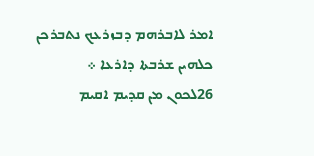ܐܡܪ ܠܐܒܪܗܡ ܕܒܙܪܥܟ ܢܬܒܪܟܢ ܟܠܗܝܢ ܫܪܒܬܐ ܕܐܪܥܐ ܀
26ܠܟܘܢ ܡܢ ܩܕܝܡ ܐܩܝܡ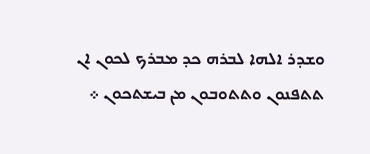ܘܫܕܪ ܐܠܗܐ ܠܒܪܗ ܟܕ ܡܒܪܟ ܠܟܘܢ ܐܢ ܬܬܦܢܘܢ ܘܬܬܘܒܘܢ ܡܢ ܒܝܫܬܟܘܢ ܀